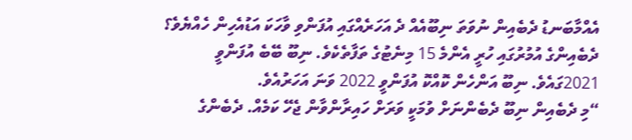އެއްމާބަނޑު ދެބެއިން ނުވަތަ ނިބޫއެއް ދެ އަހަރެއްގައި އުފަންވި ވާހަކަ އަޑުއެހިން ހެއްޔެވެ؟ ދެބެއިންގެ އުމުރުގައި ހުރީ އެންމެ 15 މިނެޓުގެ ތަފާތެކެވެ. ނިބޫ ބޭބެ އުފަންވީ 2021ގައެވެ. ނިބޫ އަންހެން ކޮއްކޮ އުފަންވީ 2022 ވަނަ އަހަރުއެވެ.
“މި ދެބެއިން ނިބޫ ދެބެންނަށް ވުމަކީ ވަރަށް ހައިރާންވާން ޖެހޭ ކަމެއް. ދެބެންގެ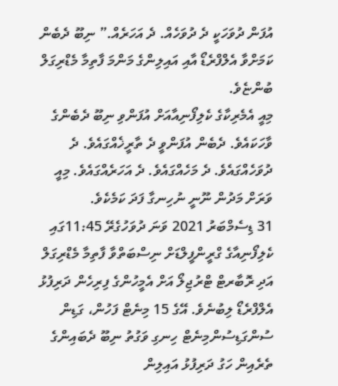އުފަން ދުވަހަކީ ދެ ދުވަހެއް. ދެ އަހަރެއް.” ނިބޫ ދެބެން ކަމަށްވާ އެލްފްރެޑޯ އާއި އައިލިންގެ މަންމަ ފާތިމާ މެޑްރިގަލް ބުންޏެވެ.
މިއީ އެމެރިކާގެ ކެލިފޯނިއާއަށް އުފަންވި ނިބޫ ދެބެންގެ ވާހަކައެވެ. ދެބެން އުފަންވީ ދެ ތާރީޚެއްގައެވެ. ދެ ދުވަހެއްގައެވެ. ދެ މަހެއްގައެވެ. ދެ އަހަރެއްގައެވެ. މިއީ ވަރަށް މަދުން ނޫނީ ނުހިނގާ ފަދަ ކަމެކެވެ.
31 ޑިސެމްބަރު 2021 ވަނަ ދުވަހުގެރޭ 11:45ގައި ކެލިފޯނިއާގެ ގްރީންފީލްޑަށް ނިސްބަތްވާ ފާތިމާ މެޑްރިގަލް އަދި ރޮބާރޓް ޓްރުޖިލޯ އަށް އެމީހުންގެ ފިރިހެން ދަރިފުޅު އެލްފްރެޑޯ ލިބުނެވެ. އޭގެ 15 މިނެޓް ފަހުން، ގަޑިން ސުންގަޑިސުންމިނެޓް ހިނގި ވަގުތު ނިބޫ ދެބައިންގެ ތެރެއިން ހަގު ދަރިފުޅު އައިލިން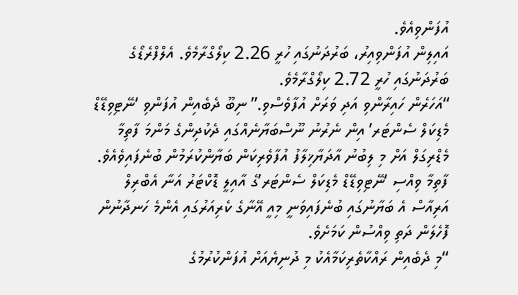އުފަންވިއެވެ.
އައިލިން އުފަންވިއިރު، ބަރުދަނުގައި ހުރީ 2.26 ކިލޯގްރާމެވެ. އެލްފްރެޑޯގެ ބަރުދަނުގައި ހުރީ 2.72 ކިލޯގްރާމެވެ.
“އަހަރެން ހައިރާންވި އަދި ވަރަށް އުފާވެސްވި.” ނިބޫ ދެބެއިން އުފަންވި ‘ނޭޓިވިޑޭޑް މެޑިކަލް ސެންޓަރ’ އިން ނެރުނު ނޫސްބަޔާނެއްގައި ދެކުދިންގެ މަންމަ ފާތިމާ މެޑްރިގަލް އަށް މި ލިބުނު އާދަޔާޚިލާފު އުފާވެރިކަން ބަޔާންކުރަމުން ބުނެފައިވެއެވެ.
ފާތިމާ ވިއްސި ‘ނޭޓިވިޑޭޑް މެޑިކަލް ސެންޓަރ’ގެ އާއިލީ ޑޮކްޓަރު އަނާ އެބްރިލް އަރިއާސް އެ ބަޔާނުގައި ބުނެފައިވަނީ މިއީ އޭނާގެ ކެރިއަރުގައި އެންމެ ހަނދާނުން ފޮހެލަން ދަތި ވިއްސުން ކަމަށެވެ.
“މި ދެބެއިން ރައްކާތެރިކަމާއެކު މި ދުނިޔެއަށް އުފަންކުރުމުގެ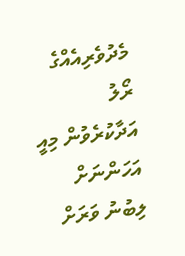މެދުވެރިއެއްގެ ރޯލު އަދާކުރެވުން މިއީ އަހަންނަށް ލިބުނު ވަރަށް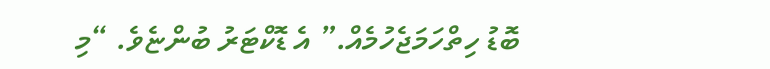ބޮޑު ހިތްހަމަޖެހުމެއް.” އެ ޑޮކްޓަރު ބުންޏެވެ. “މި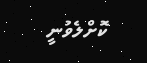ކޮށްލެވުނީ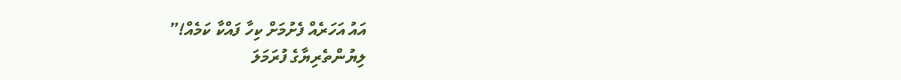އައު އަހަރެއް ފެށުމަށް ކިހާ ފައްކާ ކަމެއް!”
ލިޔުންތެރިޔާގެ ފުރަމަލަ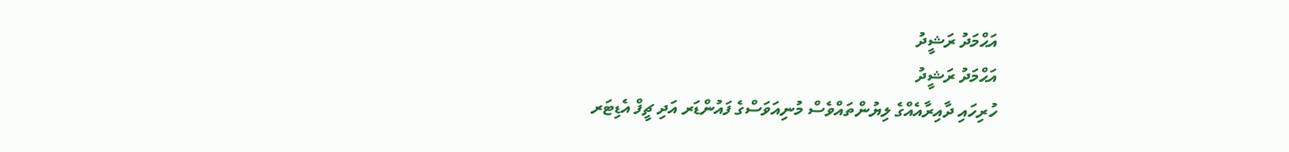އަޙްމަދު ރަޝީދު
އަޙްމަދު ރަޝީދު
ހުރިހައި ދާއިރާއެއްގެ ލިޔުންތައްވެސް މުނިއަވަސްގެ ފައުންޑަރ އަދި ޗީފް އެޑިޓަރ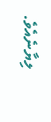ލިޔާނެއެވެ.